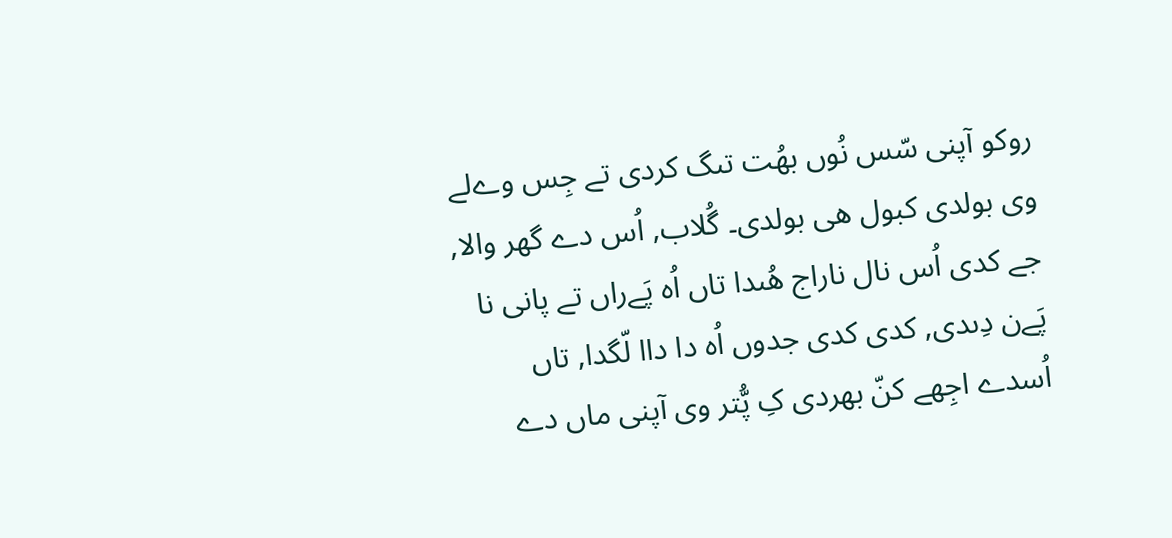روکو آپنی سّس نُوں بهُت تںگ کردی تے جِس وےلے وی بولدی کبول هی بولدی۔ گُلاب, اُس دے گھر والا, جے کدی اُس نال ناراج هُںدا تاں اُه پَےراں تے پانی نا پَےن دِںدی, کدی کدی جدوں اُه دا داا لّگدا, تاں اُسدے اجِهے کنّ بھردی کِ پُّتر وی آپنی ماں دے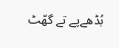بُڈھےپے تے گھّٹ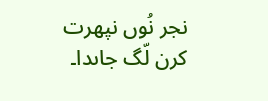نجر نُوں نپھرت کرن لّگ جاںدا۔